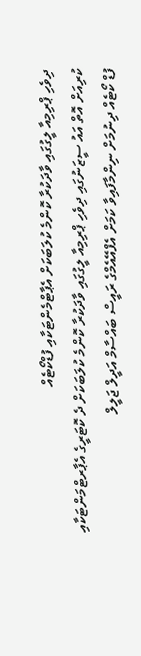ދިވެހި ޕްރިމިއާ ލީގުގައި ވާދަކުރާ ކޮންމެ ކުލަބަކަށް އެޕާޓްމެންޓަކާއި ފުޑްކޯޓެއް
ކުރިއަށް އޮތް އައު ސީޒަނުގައި ދިވެހި ޕްރިމިއާ ލީގުގައި ވާދަކުރާ ކޮންމެ ކުލަބަކަށް ދެ ކޮޓަރީގެ އެޕާރޓްމަންޓަކާއި ފުޑް ކޯޓެއް ދިނުމަށް ނިންމާފައިވާ ކަމަށް އެފްއޭއެމްގެ ރައީސް ބައްސާމް އަދީލް ޖަލީލް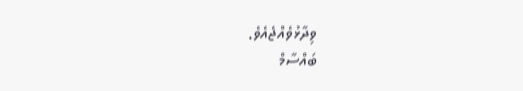ވިދާޅުވެއްޖެއެވެ.
ބައްސާމް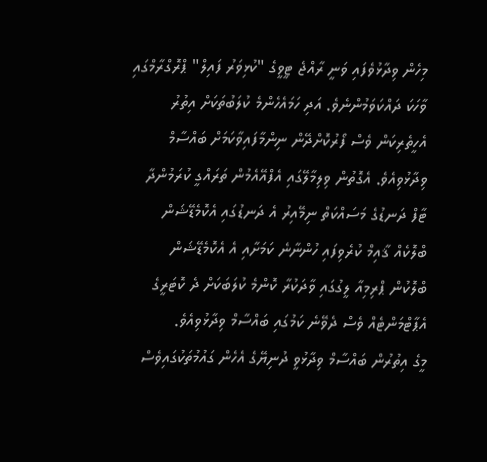މިހެން ވިދާޅުވެފައި ވަނީ ރާއްޖެ ޓީވީގެ "ކުޅިވަރު ފައިލް" ޕްރޮގްރާމްގައި ވާހަކަ ދައްކަވަމުންނެވެ. އަދި ހަމައެހެންމެ ކުލަބުތަކަށް އިތުރު އެހީތެރިކަން ވެސް ފޯރުކޮށްދޭން ނިންމާފައިވާކަމަށް ބައްސާމް ވިދާޅުވިއެވެ. އެގޮތުން ވިލިމާލޭގައި އެފްއޭއެމުން ތަރައްގީ ކުރަމުންދާ ޓާފް ދަނޑުގެ މަސައްކަތް ނިމޭއިރު އެ ދަނޑުގައި އެކޮމެޑޭޝަން ބްލޮކެއް ޤާއިމް ކުރެވިފައި ހުންނާނެ ކަމަށާއި އެ އެކޮމެޑޭޝަން ބްލޮކުން ޕްރިމިއާ ލީގުގައި ވާދަކުރާ ކޮންމެ ކުލަބަކަށް ދެ ކޮޓަރީގެ އެޕާޓްމަންޓެއް ވެސް ދެވޭނެ ކަމުގައި ބައްސާމް ވިދާޅުވިއެވެ.
މީގެ އިތުރުން ބައްސާމް ވިދާޅުވީ ދުނިޔޭގެ އެހެން ގައުމުތަކުގައިވެސް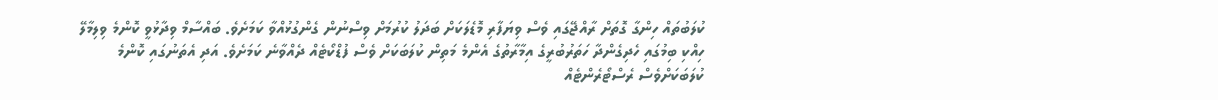ކުލަބުތައް ހިންގާ ގޮތަށް ރާއްޖޭގައި ވެސް ވިޔަފާރި މޮޑެލަކަށް ބަދަލު ކުރުމަށް ވިސްނުން ގެންގުޅުއްވާ ކަމަށެވެ. ބައްސާމް ވިދާޅުވީ ކޮންމެ ވިލިމާލޭ ހިއްކި ބިމުގައި ހެދިގެންދާ ހަތަރުބުރީގެ އިމާރާތުގެ އެންމެ މަތިން ކުލަބަކަށް ވެސް ފުޑްކޯޓެއް ދެއްވާނެ ކަމަށެވެ. އަދި އެތަނުގައި ކޮންމެ ކުލަބަކަށްވެސް ރެސްޓޯރެންޓެއް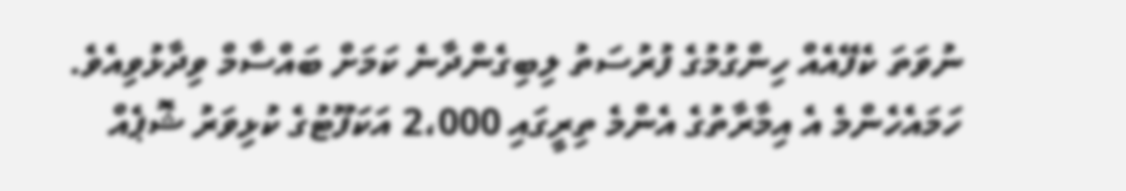ނުވަތަ ކެފޭއެއް ހިންގުމުގެ ފުރުސަތު ލިބިގެންދާނެ ކަމަށް ބައްސާމް ވިދާޅުވިއެވެ. ހަމައެހެންމެ އެ އިމާރާތުގެ އެންމެ ތިރީގައި 2،000 އަކަފޫޓުގެ ކުޅިވަރު ޝޮޕެއް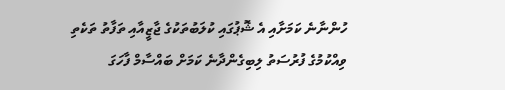ހުންނާނެ ކަމަށާއި އެ ޝޮޕުގައި ކުލަބުތަކުގެ ޖާޒީއާއި ތަފާތު ތަކެތި ވިއްކުމުގެ ފުރުސަތު ލިބިގެންދާނެ ކަމަށް ބައްސާމް ފާހަގަ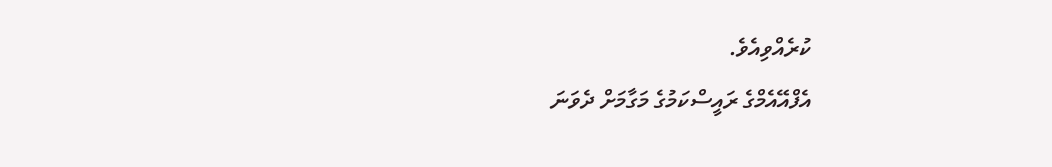ކުރެއްވިއެވެ.
އެފްއޭއެމްގެ ރައީސްކަމުގެ މަގާމަށް ދެވަނަ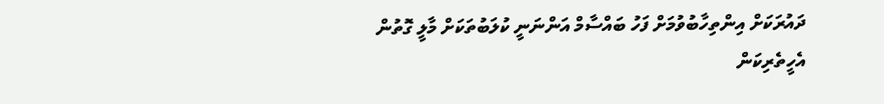ދައުރަކަށް އިންތިހާބުވުމަށް ފަހު ބައްސާމް އަންނަނީ ކުލަބުތަކަށް މާލީ ގޮތުން އެހީތެރިކަން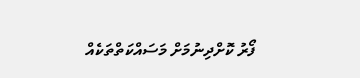ފޯރު ކޮށްދިނުމަށް މަސައްކަތްތަކެއް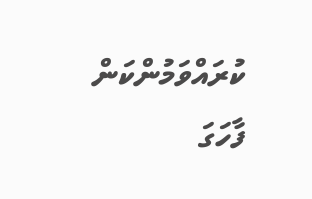ކުރައްވަމުންކަން ފާހަގަ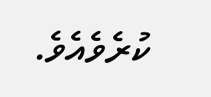ކުރެވެއެވެ.